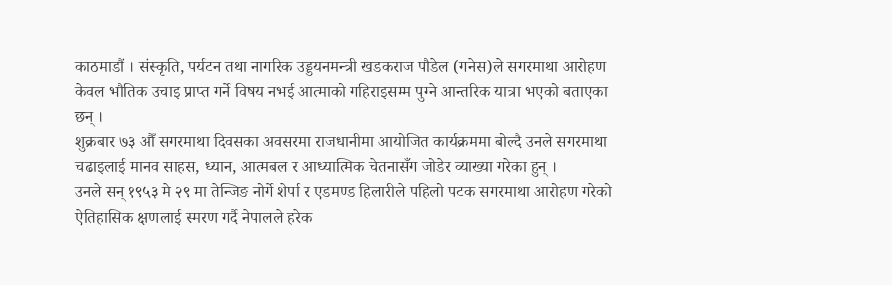काठमाडौं । संस्कृति, पर्यटन तथा नागरिक उड्डयनमन्त्री खडकराज पौडेल (गनेस)ले सगरमाथा आरोहण केवल भौतिक उचाइ प्राप्त गर्ने विषय नभई आत्माको गहिराइसम्म पुग्ने आन्तरिक यात्रा भएको बताएका छन् ।
शुक्रबार ७३ औँ सगरमाथा दिवसका अवसरमा राजधानीमा आयोजित कार्यक्रममा बोल्दै उनले सगरमाथा चढाइलाई मानव साहस, ध्यान, आत्मबल र आध्यात्मिक चेतनासँग जोडेर व्याख्या गरेका हुन् ।
उनले सन् १९५३ मे २९ मा तेन्जिङ नोर्गे शेर्पा र एडमण्ड हिलारीले पहिलो पटक सगरमाथा आरोहण गरेको ऐतिहासिक क्षणलाई स्मरण गर्दै नेपालले हरेक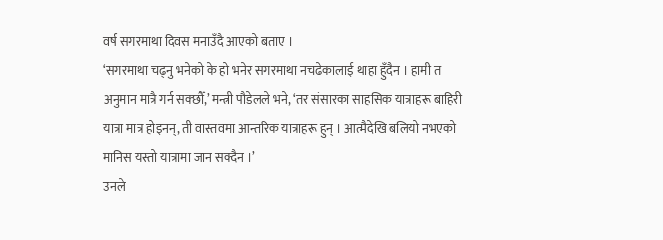वर्ष सगरमाथा दिवस मनाउँदै आएको बताए ।
‘सगरमाथा चढ्नु भनेको के हो भनेर सगरमाथा नचढेकालाई थाहा हुँदैन । हामी त अनुमान मात्रै गर्न सक्छौँ,’ मन्त्री पौडेलले भने, ‘तर संसारका साहसिक यात्राहरू बाहिरी यात्रा मात्र होइनन्, ती वास्तवमा आन्तरिक यात्राहरू हुन् । आत्मैदेखि बलियो नभएको मानिस यस्तो यात्रामा जान सक्दैन ।’
उनले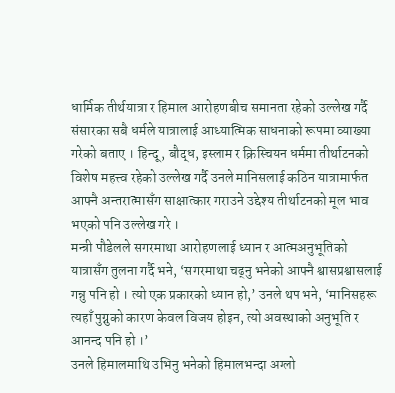धार्मिक तीर्थयात्रा र हिमाल आरोहणबीच समानता रहेको उल्लेख गर्दै संसारका सबै धर्मले यात्रालाई आध्यात्मिक साधनाको रूपमा व्याख्या गरेको बताए । हिन्दू, बौद्ध, इस्लाम र क्रिस्चियन धर्ममा तीर्थाटनको विशेष महत्त्व रहेको उल्लेख गर्दै उनले मानिसलाई कठिन यात्रामार्फत आफ्नै अन्तरात्मासँग साक्षात्कार गराउने उद्देश्य तीर्थाटनको मूल भाव भएको पनि उल्लेख गरे ।
मन्त्री पौडेलले सगरमाथा आरोहणलाई ध्यान र आत्मअनुभूतिको यात्रासँग तुलना गर्दै भने, ‘सगरमाथा चढ्नु भनेको आफ्नै श्वासप्रश्वासलाई गन्नु पनि हो । त्यो एक प्रकारको ध्यान हो,’ उनले थप भने, ‘मानिसहरू त्यहाँ पुग्नुको कारण केवल विजय होइन, त्यो अवस्थाको अनुभूति र आनन्द पनि हो ।’
उनले हिमालमाथि उभिनु भनेको हिमालभन्दा अग्लो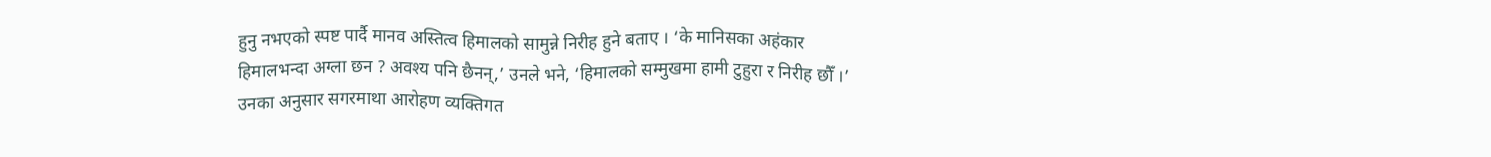हुनु नभएको स्पष्ट पार्दै मानव अस्तित्व हिमालको सामुन्ने निरीह हुने बताए । ‘के मानिसका अहंकार हिमालभन्दा अग्ला छन ? अवश्य पनि छैनन्,’ उनले भने, ‘हिमालको सम्मुखमा हामी टुहुरा र निरीह छौँ ।’
उनका अनुसार सगरमाथा आरोहण व्यक्तिगत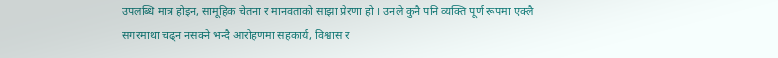उपलब्धि मात्र होइन, सामूहिक चेतना र मानवताको साझा प्रेरणा हो । उनले कुनै पनि व्यक्ति पूर्ण रूपमा एक्लै सगरमाथा चढ्न नसक्ने भन्दै आरोहणमा सहकार्य, विश्वास र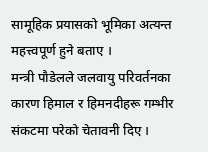सामूहिक प्रयासको भूमिका अत्यन्त महत्त्वपूर्ण हुने बताए ।
मन्त्री पौडेलले जलवायु परिवर्तनका कारण हिमाल र हिमनदीहरू गम्भीर संकटमा परेको चेतावनी दिए ।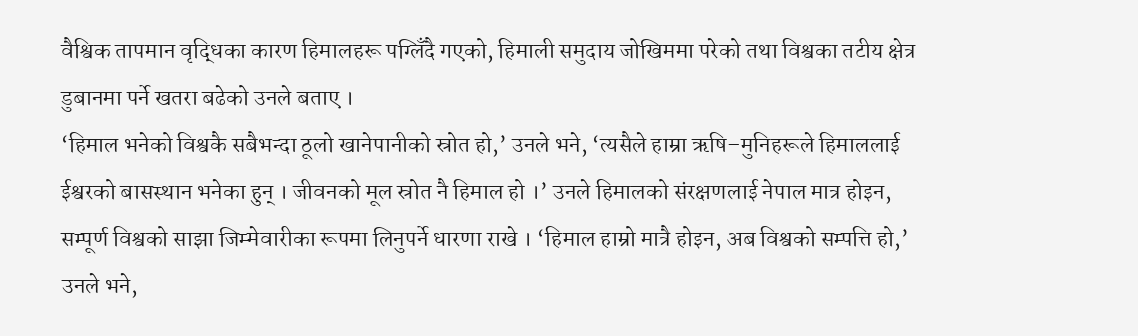वैश्विक तापमान वृद्धिका कारण हिमालहरू पग्लिँदै गएको, हिमाली समुदाय जोखिममा परेको तथा विश्वका तटीय क्षेत्र डुबानमा पर्ने खतरा बढेको उनले बताए ।
‘हिमाल भनेको विश्वकै सबैभन्दा ठूलो खानेपानीको स्रोत हो,’ उनले भने, ‘त्यसैले हाम्रा ऋषि–मुनिहरूले हिमाललाई ईश्वरको बासस्थान भनेका हुन् । जीवनको मूल स्रोत नै हिमाल हो ।’ उनले हिमालको संरक्षणलाई नेपाल मात्र होइन, सम्पूर्ण विश्वको साझा जिम्मेवारीका रूपमा लिनुपर्ने धारणा राखे । ‘हिमाल हाम्रो मात्रै होइन, अब विश्वको सम्पत्ति हो,’ उनले भने,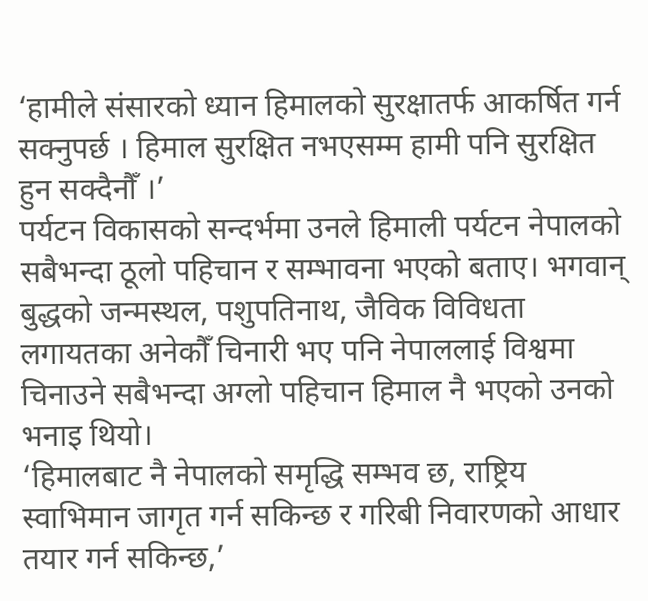‘हामीले संसारको ध्यान हिमालको सुरक्षातर्फ आकर्षित गर्न सक्नुपर्छ । हिमाल सुरक्षित नभएसम्म हामी पनि सुरक्षित हुन सक्दैनौँ ।’
पर्यटन विकासको सन्दर्भमा उनले हिमाली पर्यटन नेपालको सबैभन्दा ठूलो पहिचान र सम्भावना भएको बताए। भगवान् बुद्धको जन्मस्थल, पशुपतिनाथ, जैविक विविधता लगायतका अनेकौँ चिनारी भए पनि नेपाललाई विश्वमा चिनाउने सबैभन्दा अग्लो पहिचान हिमाल नै भएको उनको भनाइ थियो।
‘हिमालबाट नै नेपालको समृद्धि सम्भव छ, राष्ट्रिय स्वाभिमान जागृत गर्न सकिन्छ र गरिबी निवारणको आधार तयार गर्न सकिन्छ,’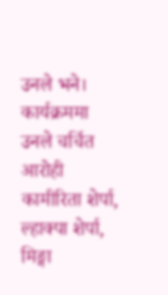उनले भने। कार्यक्रममा उनले चर्चित आरोही कामीरिता शेर्पा, ल्हाक्पा शेर्पा, मिङ्मा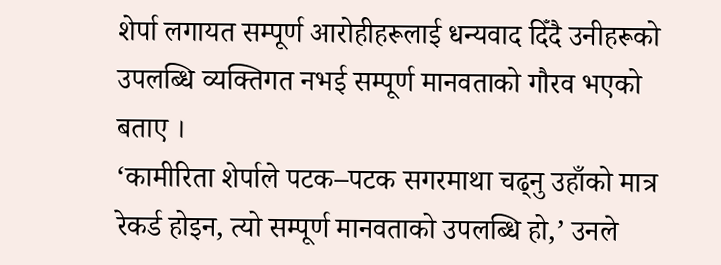शेर्पा लगायत सम्पूर्ण आरोहीहरूलाई धन्यवाद दिँदै उनीहरूको उपलब्धि व्यक्तिगत नभई सम्पूर्ण मानवताको गौरव भएको बताए ।
‘कामीरिता शेर्पाले पटक–पटक सगरमाथा चढ्नु उहाँको मात्र रेकर्ड होइन, त्यो सम्पूर्ण मानवताको उपलब्धि हो,’ उनले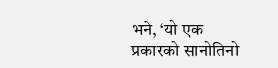भने, ‘यो एक प्रकारको सानोतिनो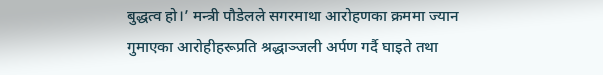बुद्धत्व हो।’ मन्त्री पौडेलले सगरमाथा आरोहणका क्रममा ज्यान गुमाएका आरोहीहरूप्रति श्रद्धाञ्जली अर्पण गर्दै घाइते तथा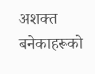अशक्त बनेकाहरूको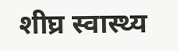शीघ्र स्वास्थ्य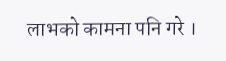लाभको कामना पनि गरे ।